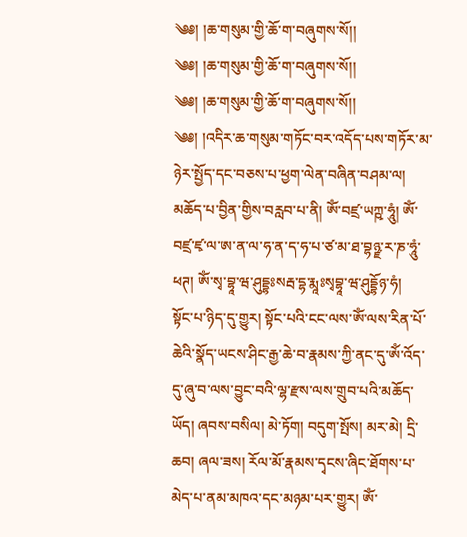༄༅། །ཆ་གསུམ་གྱི་ཆོ་ག་བཞུགས་སོ།།
༄༅། །ཆ་གསུམ་གྱི་ཆོ་ག་བཞུགས་སོ།།
༄༅། །ཆ་གསུམ་གྱི་ཆོ་ག་བཞུགས་སོ།།
༄༅། །འདིར་ཆ་གསུམ་གཏོང་བར་འདོད་པས་གཏོར་མ་ཉེར་སྤྱོད་དང་བཅས་པ་ཕྱག་ལེན་བཞིན་བཤམ་ལ། མཆོད་པ་བྱིན་གྱིས་བརླབ་པ་ནི། ཨོཾ་བཛྲ་ཡཀྵ་ཧཱུཾ། ཨོཾ་བཛྲ་ཛྭ་ལ་ཨ་ན་ལ་ཧ་ན་ད་ཧ་པ་ཙ་མ་ཐ་བྷཉྫ་ར་ཎ་ཧཱུཾ་ཕཊ། ཨོཾ་སྭ་བྷཱ་ཝ་ཤུདྡྷཿསརྦ་དྷ་རྨཱཿསྭབྷཱ་ཝ་ཤུདྡྷོཉ་ཧཾ།
སྟོང་པ་ཉིད་དུ་གྱུར། སྟོང་པའི་ངང་ལས་ཨོཾ་ལས་རིན་པོ་ཆེའི་སྣོད་ཡངས་ཤིང་རྒྱ་ཆེ་བ་རྣམས་ཀྱི་ནང་དུ་ཨོཾ་འོད་དུ་ཞུ་བ་ལས་བྱུང་བའི་ལྷ་རྫས་ལས་གྲུབ་པའི་མཆོད་ཡོད། ཞབས་བསིལ། མེ་ཏོག། བདུག་སྤོས། མར་མེ། དྲི་ཆབ། ཞལ་ཟས། རོལ་མོ་རྣམས་དྭངས་ཞིང་ཐོགས་པ་མེད་པ་ནམ་མཁའ་དང་མཉམ་པར་གྱུར། ཨོཾ་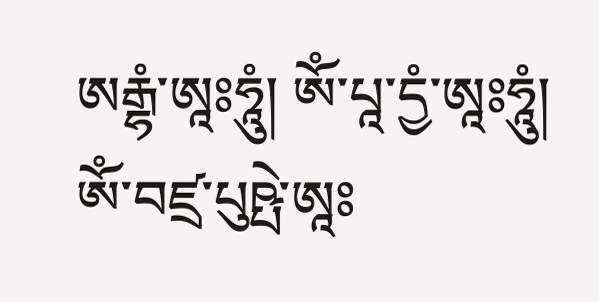ཨརྒྷཾ་ཨཱཿཧཱུཾ། ཨོཾ་པཱ་དྱཾ་ཨཱཿཧཱུཾ། ཨོཾ་བཛྲ་པུཥྤེ་ཨཱཿ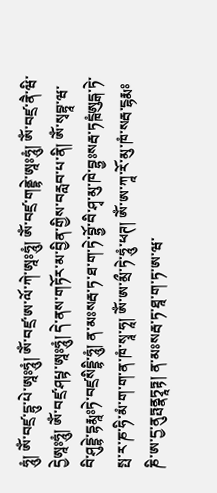ཧཱུཾ། ཨོཾ་བཛྲ་དྷུ་པེ་ཨཱཿཧཱུཾ། ཨོཾ་བཛྲ་ཨ་ལོ་ཀེ་ཨཱཿཧཱུཾ། ཨོཾ་བཛྲ་གནྡྷེ་ཨཱཿཧཱུཾ། ཨོཾ་བཛྲ་ནཻ་ཝི་དྱེཨཱཿཧཱུཾ། ཨོཾ་བཛྲ་ཤཔྟ་ཨཱཿཧཱུཾ། དེ་ནས་གཏོར་མ་བྱིན་གྱིས་བརླབ་པ་ནི། ཨོཾ་སྭབྷཱ་ཝ་བི་ཤུདྡྷེ་དྷརྨཱཿཏེ་བཛྲསིདྡྷི་ཧཱུཾ། ན་མཿསརྦ་ཏ་ཐ་ག་ཏེ་བྷྱོ་བི་ཤྭ་མུ་ཁེ་བྷྱཿསརྦ་ཏངྑཾཨུདྒ་ཏེ་སྤ་ར་ཎ་ཧི་མཾ་ག་ག་ན་ཁཾ་སྭཱ་ཧཱ། ཨོཾ་ཨ་མྲྀ་ཏེ་ཧཱུཾ་ཕཊ། ཨོཾ་ཨ་ཀཱ་རོ་མུ་ཁཾ་སརྦ་ངྷརྨཿཎི་ཨ་དྱ་ནུཏྤནྣཏྭཱཏྟ། ན་མཿསརྦ་ཏ་ཐཱ་ག་ཏ་ཨ་ཝ་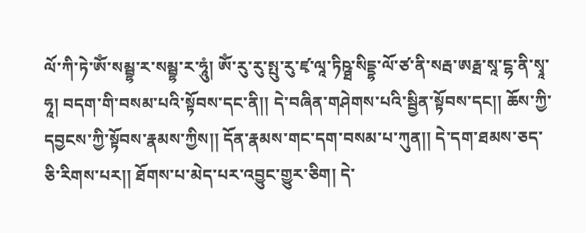ལོ་ཀི་ཏེ་ཨོཾ་སམྦྷ་ར་སམྦྷ་ར་ཧཱུཾ། ཨོཾ་རུ་རུ་སྤུ་རུ་ཛྭ་ལཱ་ཏིཥྠ་སིདྡྷ་ལོ་ཙ་ནི་སརྦ་ཨརྠ་སཱ་ངྷ་ནི་སྭཱ་ཧཱ། བདག་གི་བསམ་པའི་སྟོབས་དང་ནི།། དེ་བཞིན་གཤེགས་པའི་སྦྱིན་སྟོབས་དང།། ཆོས་ཀྱི་དབྱངས་ཀྱི་སྟོབས་རྣམས་ཀྱིས།། དོན་རྣམས་གང་དག་བསམ་པ་ཀུན།། དེ་དག་ཐམས་ཅད་ཅི་རིགས་པར།། ཐོགས་པ་མེད་པར་འབྱུང་གྱུར་ཅིག། དེ་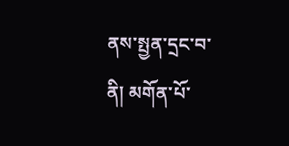ནས་སྤྱན་དྲང་བ་ནི། མགོན་པོ་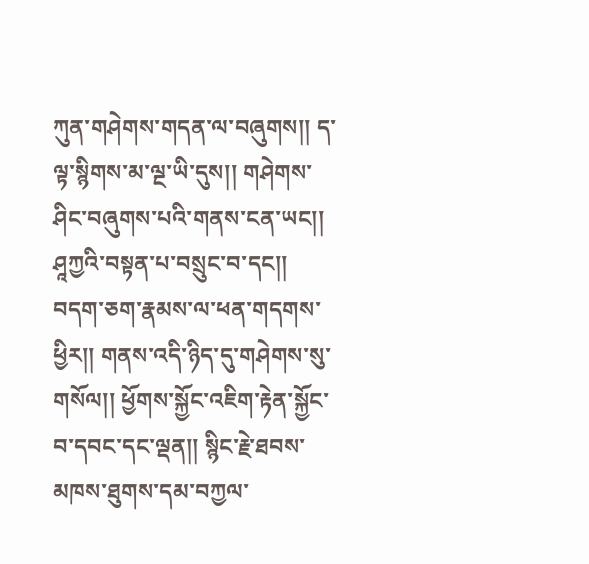ཀུན་གཤེགས་གདན་ལ་བཞུགས།། ད་ལྟ་སྙིགས་མ་ལྔ་ཡི་དུས།། གཤེགས་ཤིང་བཞུགས་པའི་གནས་ངན་ཡང།། ཤཱཀྱའི་བསྟན་པ་བསྲུང་བ་དང།། བདག་ཅག་རྣམས་ལ་ཕན་གདགས་ཕྱིར།། གནས་འདི་ཉིད་དུ་གཤེགས་སུ་གསོལ།། ཕྱོགས་སྐྱོང་འཇིག་རྟེན་སྐྱོང་བ་དབང་དང་ལྡན།། སྙིང་རྗེ་ཐབས་མཁས་ཐུགས་དམ་བཀྱལ་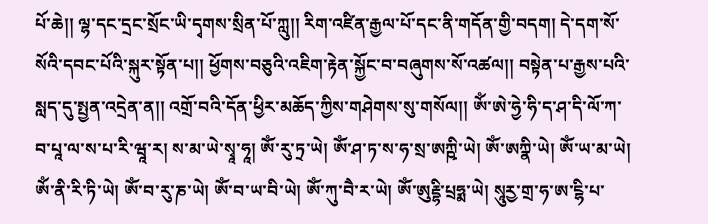པོ་ཆེ།། ལྷ་དང་དྲང་སྲོང་ཡི་དྭགས་སྲིན་པོ་ཀླུ།། རིག་འཛིན་རྒྱལ་པོ་དང་ནི་གདོན་གྱི་བདག། དེ་དག་སོ་སོའི་དབང་པོའི་སྐུར་སྟོན་པ།། ཕྱོགས་བཅུའི་འཇིག་རྟེན་སྐྱོང་བ་བཞུགས་སོ་འཚལ།། བསྟེན་པ་རྒྱས་པའི་སླད་དུ་སྤྱན་འདྲེན་ན།། འགྲོ་བའི་དོན་ཕྱིར་མཆོད་ཀྱིས་གཤེགས་སུ་གསོལ།། ཨོཾ་ཨེ་ཧྱེ་ཧི་ད་ཤ་དི་ལོ་ཀ་བ་པཱ་ལ་ས་པ་རི་ཝཱ་ར། ས་མ་ཡེ་སྭཱ་ཧཱ། ཨོཾ་རུ་ཏྲ་ཡེ། ཨོཾ་ཤ་ཏ་ས་ཧ་སྲ་ཨཀྵི་ཡེ། ཨོཾ་ཨཀྣི་ཡེ། ཨོཾ་ཡ་མ་ཡེ། ཨོཾ་ནི་རི་ཏི་ཡེ། ཨོཾ་བ་རུ་ཎ་ཡེ། ཨོཾ་བ་ཡ་བི་ཡེ། ཨོཾ་ཀུ་བཻ་ར་ཡེ། ཨོཾ་ཨུརྡྷི་པྲཧྨ་ཡེ། སཱུརྱ་གྲ་ཧ་ཨ་ངྷི་པ་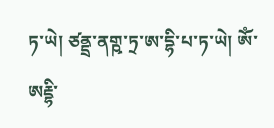ཏ་ཡེ། ཙནྡྲ་ནགྵ་ཏྲ་ཨ་དྷི་པ་ཏ་ཡེ། ཨོཾ་ཨརྡྷི་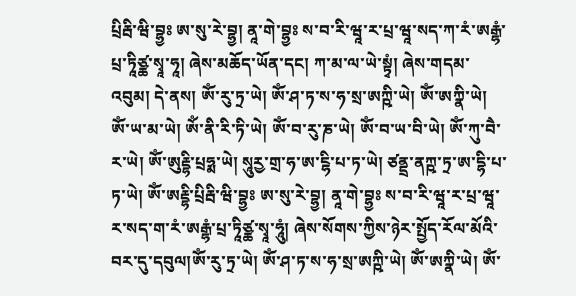པྲིརྦི་ཝི་བྷྱཿ ཨ་སུ་རེ་བྷྱ། ནཱ་གེ་བྷྱཿ ས་བ་རི་ཝཱ་ར་པྲ་ཝཱ་སད་ཀ་རཾ་ཨརྒྷཾ་པྲ་ཏཱིཙྪ་སྭཱ་ཧཱ། ཞེས་མཆོད་ཡོན་དང། ཀ་མ་ལ་ཡེ་སྟྭཾ། ཞེས་གདམ་འབུམ། དེ་ནས། ཨོཾ་རུ་ཏྲ་ཡེ། ཨོཾ་ཤ་ཏ་ས་ཧ་སྲ་ཨཀྵི་ཡེ། ཨོཾ་ཨཀྣི་ཡེ། ཨོཾ་ཡ་མ་ཡེ། ཨོཾ་ནི་རི་ཏི་ཡེ། ཨོཾ་བ་རུ་ཎ་ཡེ། ཨོཾ་བ་ཡ་བི་ཡེ། ཨོཾ་ཀུ་བཻ་ར་ཡེ། ཨོཾ་ཨུརྡྷི་པྲཧྨ་ཡེ། སཱུརྱ་གྲ་ཧ་ཨ་ངྷི་པ་ཏ་ཡེ། ཙནྡྲ་ནཀྵ་ཏྲ་ཨ་དྷི་པ་ཏ་ཡེ། ཨོཾ་ཨརྡྷི་པྲིརྦི་ཝི་བྷྱཿ ཨ་སུ་རེ་བྷྱ། ནཱ་གེ་བྷྱཿ ས་བ་རི་ཝཱ་ར་པྲ་ཝཱ་ར་སད་ག་རཾ་ཨརྒྷཾ་པྲ་ཏཱིཙྪ་སྭཱ་ཧཱུཾ། ཞེས་སོགས་ཀྱིས་ཉེར་སྤྱོད་རོལ་མོའི་བར་དུ་དབུལ།ཨོཾ་རུ་ཏྲ་ཡེ། ཨོཾ་ཤ་ཏ་ས་ཧ་སྲ་ཨཀྵི་ཡེ། ཨོཾ་ཨཀྣི་ཡེ། ཨོཾ་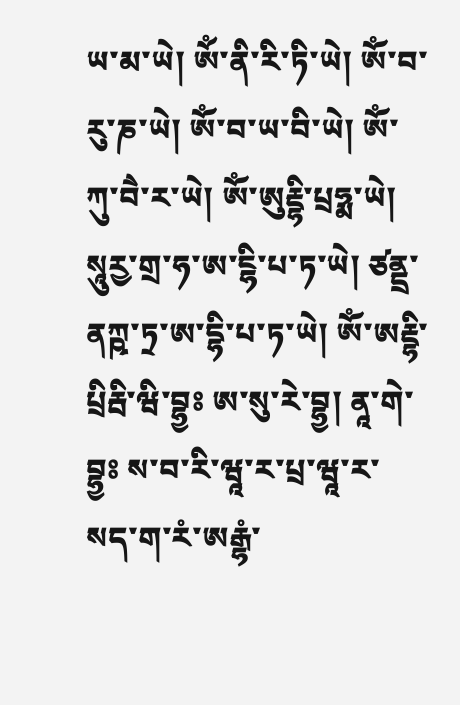ཡ་མ་ཡེ། ཨོཾ་ནི་རི་ཏི་ཡེ། ཨོཾ་བ་རུ་ཎ་ཡེ། ཨོཾ་བ་ཡ་བི་ཡེ། ཨོཾ་ཀུ་བཻ་ར་ཡེ། ཨོཾ་ཨུརྡྷི་པྲཧྨ་ཡེ། སཱུརྱ་གྲ་ཧ་ཨ་ངྷི་པ་ཏ་ཡེ། ཙནྡྲ་ནཀྵ་ཏྲ་ཨ་དྷི་པ་ཏ་ཡེ། ཨོཾ་ཨརྡྷི་པྲིརྦི་ཝི་བྷྱཿ ཨ་སུ་རེ་བྷྱ། ནཱ་གེ་བྷྱཿ ས་བ་རི་ཝཱ་ར་པྲ་ཝཱ་ར་སད་ག་རཾ་ཨརྒྷཾ་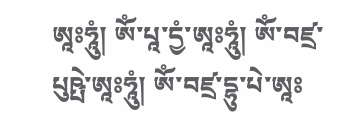ཨཱཿཧཱུཾ། ཨོཾ་པཱ་དྱཾ་ཨཱཿཧཱུཾ། ཨོཾ་བཛྲ་པུཥྤེ་ཨཱཿཧཱུཾ། ཨོཾ་བཛྲ་དྷུ་པེ་ཨཱཿ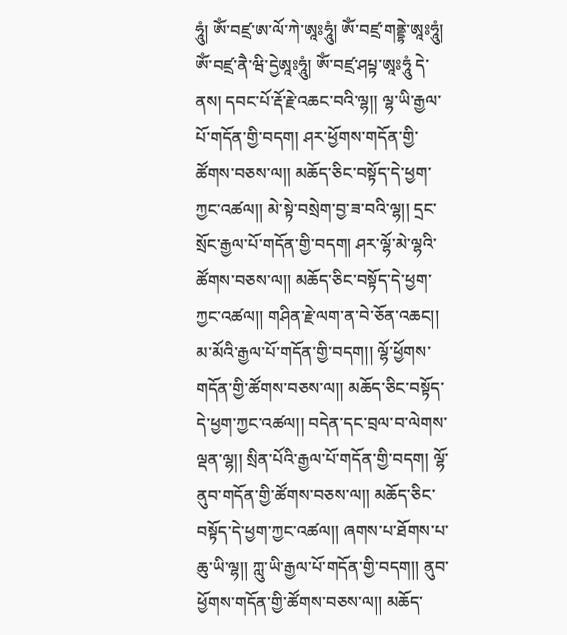ཧཱུཾ། ཨོཾ་བཛྲ་ཨ་ལོ་ཀེ་ཨཱཿཧཱུཾ། ཨོཾ་བཛྲ་གནྡྷེ་ཨཱཿཧཱུཾ། ཨོཾ་བཛྲ་ནཻ་ཝི་དྱེཨཱཿཧཱུཾ། ཨོཾ་བཛྲ་ཤཔྟ་ཨཱཿཧཱུཾ དེ་ནས། དབང་པོ་རྡོ་རྗེ་འཆང་བའི་ལྷ།། ལྷ་ཡི་རྒྱལ་པོ་གདོན་གྱི་བདག། ཤར་ཕྱོགས་གདོན་གྱི་ཚོགས་བཅས་ལ།། མཆོད་ཅིང་བསྟོད་དེ་ཕྱག་ཀྱང་འཚལ།། མེ་སྟེ་བསྲེག་བྱ་ཟ་བའི་ལྷ།། དྲང་སྲོང་རྒྱལ་པོ་གདོན་གྱི་བདག། ཤར་ལྷོ་མེ་ལྷའི་ཚོགས་བཅས་ལ།། མཆོད་ཅིང་བསྟོད་དེ་ཕྱག་ཀྱང་འཚལ།། གཤིན་རྗེ་ལག་ན་བེ་ཅོན་འཆང།། མ་མོའི་རྒྱལ་པོ་གདོན་གྱི་བདག།། ལྷོ་ཕྱོགས་གདོན་གྱི་ཚོགས་བཅས་ལ།། མཆོད་ཅིང་བསྟོད་དེ་ཕྱག་ཀྱང་འཚལ།། བདེན་དང་བྲལ་བ་ལེགས་ལྡན་ལྷ།། སྲིན་པོའི་རྒྱལ་པོ་གདོན་གྱི་བདག། ལྷོ་ནུབ་གདོན་གྱི་ཚོགས་བཅས་ལ།། མཆོད་ཅིང་བསྟོད་དེ་ཕྱག་ཀྱང་འཚལ།། ཞགས་པ་ཐོགས་པ་ཆུ་ཡི་ལྷ།། ཀླུ་ཡི་རྒྱལ་པོ་གདོན་གྱི་བདག།། ནུབ་ཕྱོགས་གདོན་གྱི་ཚོགས་བཅས་ལ།། མཆོད་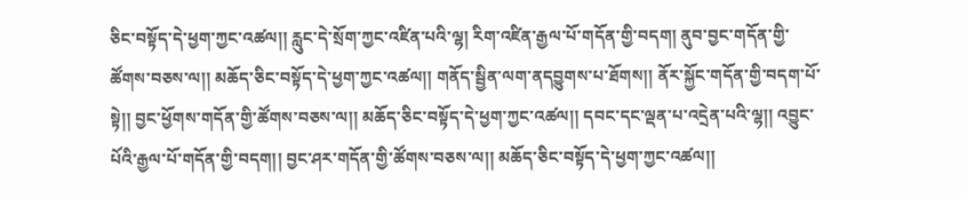ཅིང་བསྟོད་དེ་ཕྱག་ཀྱང་འཚལ།། རླུང་དེ་སྲོག་ཀྱང་འཛིན་པའི་ལྷ། རིག་འཛིན་རྒྱལ་པོ་གདོན་གྱི་བདག། ནུབ་བྱང་གདོན་གྱི་ཚོགས་བཅས་ལ།། མཆོད་ཅིང་བསྟོད་དེ་ཕྱག་ཀྱང་འཚལ།། གནོད་སྦྱིན་ལག་ནདབྱུགས་པ་ཐོགས།། ནོར་སྐྱོང་གདོན་གྱི་བདག་པོ་སྟེ།། བྱང་ཕྱོགས་གདོན་གྱི་ཚོགས་བཅས་ལ།། མཆོད་ཅིང་བསྟོད་དེ་ཕྱག་ཀྱང་འཚལ།། དབང་དང་ལྡན་པ་འདྲེན་པའི་ལྷ།། འབྱུང་པོའི་རྒྱལ་པོ་གདོན་གྱི་བདག།། བྱང་ཤར་གདོན་གྱི་ཚོགས་བཅས་ལ།། མཆོད་ཅིང་བསྟོད་དེ་ཕྱག་ཀྱང་འཚལ།།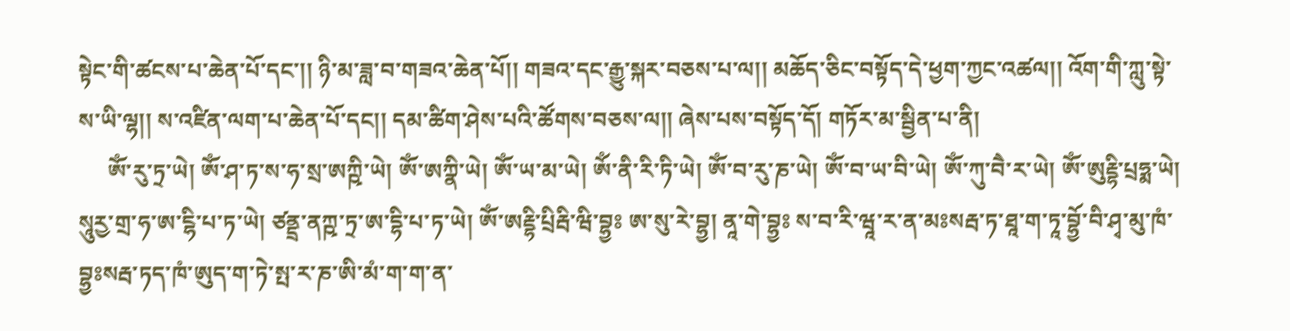སྟེང་གི་ཚངས་པ་ཆེན་པོ་དང་།། ཉི་མ་ཟླ་བ་གཟའ་ཆེན་པོ།། གཟའ་དང་རྒྱུ་སྐར་བཅས་པ་ལ།། མཆོད་ཅིང་བསྟོད་དེ་ཕྱག་ཀྱང་འཚལ།། འོག་གི་ཀླུ་སྟེ་ས་ཡི་ལྷ།། ས་འཛིན་ལག་པ་ཆེན་པོ་དང།། དམ་ཚིག་ཤེས་པའི་ཚོགས་བཅས་ལ།། ཞེས་པས་བསྟོད་དོ། གཏོར་མ་སྦྱིན་པ་ནི།
     ཨོཾ་རུ་ཏྲ་ཡེ། ཨོཾ་ཤ་ཏ་ས་ཧ་སྲ་ཨཀྵི་ཡེ། ཨོཾ་ཨཀྣི་ཡེ། ཨོཾ་ཡ་མ་ཡེ། ཨོཾ་ནི་རི་ཏི་ཡེ། ཨོཾ་བ་རུ་ཎ་ཡེ། ཨོཾ་བ་ཡ་བི་ཡེ། ཨོཾ་ཀུ་བཻ་ར་ཡེ། ཨོཾ་ཨུརྡྷི་པྲཧྨ་ཡེ། སཱུརྱ་གྲ་ཧ་ཨ་ངྷི་པ་ཏ་ཡེ། ཙནྡྲ་ནཀྵ་ཏྲ་ཨ་དྷི་པ་ཏ་ཡེ། ཨོཾ་ཨརྡྷི་པྲིརྦི་ཝི་བྷྱཿ ཨ་སུ་རེ་བྷྱ། ནཱ་གེ་བྷྱཿ ས་བ་རི་ཝཱ་ར་ན་མཿསརྦ་ཏ་ཐཱ་ག་ཏཱ་བྷྱོ་བི་ཤྭ་མུ་ཁཾ་བྷྱཿསརྦ་ཏད་ཁཾ་ཨུད་ག་ཏེ་སྤ་ར་ཎ་ཨི་མཾ་ག་ག་ན་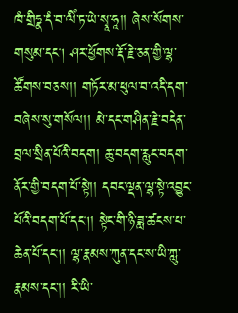ཁཾ་གྲིཧྣ་དཾ་བ་ལིཾ་ཏ་ཡེ་སྭཱ་ཧཱ།། ཞེས་སོགས་གསུམ་དང། ཤར་ཕྱོགས་རྡོ་རྗེ་ཅན་གྱི་ལྷ་ཚོགས་བཅས།། གཏོར་མ་ཕུལ་བ་འདི་དག་བཞེས་སུ་གསོལ།། མེ་དང་གཤིན་རྗེ་བདེན་བྲལ་སྲིན་པོའི་བདག། ཆུ་བདག་རླུང་བདག་ནོར་གྱི་བདག་པོ་སྟེ།། དབང་ལྡན་ལྷ་སྟེ་འབྱུང་པོའི་བདག་པོ་དང།། སྟེང་གི་ཉི་ཟླ་ཚངས་པ་ཆེན་པོ་དང།། ལྷ་རྣམས་ཀུན་དང་ས་ཡི་ཀླུ་རྣམས་དང་།། རི་ཡི་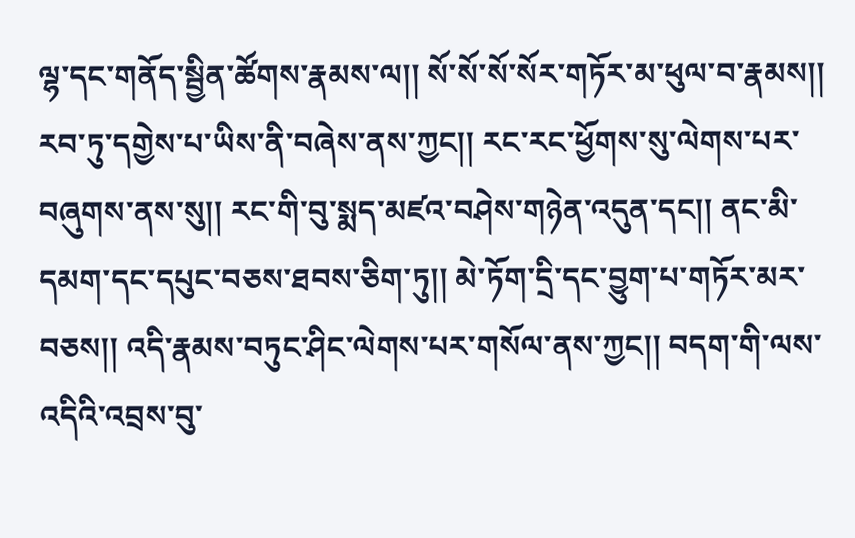ལྷ་དང་གནོད་སྦྱིན་ཚོགས་རྣམས་ལ།། སོ་སོ་སོ་སོར་གཏོར་མ་ཕུལ་བ་རྣམས།། རབ་ཏུ་དགྱེས་པ་ཡིས་ནི་བཞེས་ནས་ཀྱང།། རང་རང་ཕྱོགས་སུ་ལེགས་པར་བཞུགས་ནས་སུ།། རང་གི་བུ་སྨད་མཛའ་བཤེས་གཉེན་འདུན་དང།། ནང་མི་དམག་དང་དཔུང་བཅས་ཐབས་ཅིག་ཏུ།། མེ་ཏོག་དྲི་དང་བྱུག་པ་གཏོར་མར་བཅས།། འདི་རྣམས་བཏུང་ཤིང་ལེགས་པར་གསོལ་ནས་ཀྱང།། བདག་གི་ལས་འདིའི་འབྲས་བུ་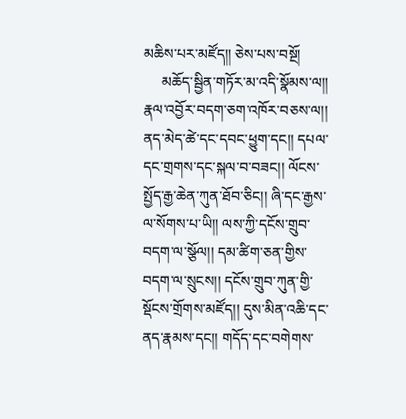མཆིས་པར་མཛོད།། ཅེས་པས་བསྔོ།
     མཆོད་སྦྱིན་གཏོར་མ་འདི་སྣོམས་ལ།། རྣལ་འབྱོར་བདག་ཅག་འཁོར་བཅས་ལ།། ནད་མེད་ཚེ་དང་དབང་ཕྱུག་དང།། དཔལ་དང་གྲགས་དང་སྐལ་བ་བཟང།། ལོངས་སྤྱོད་རྒྱ་ཆེན་ཀུན་ཐོབ་ཅིང།། ཞི་དང་རྒྱས་ལ་སོགས་པ་ཡི།། ལས་ཀྱི་དངོས་གྲུབ་བདག་ལ་སྩོལ།། དམ་ཚིག་ཅན་གྱིས་བདག་ལ་སྲུངས།། དངོས་གྲུབ་ཀུན་གྱི་སྡོངས་གྲོགས་མཛོད།། དུས་མིན་འཆི་དང་ནད་རྣམས་དང།། གདོད་དང་བགེགས་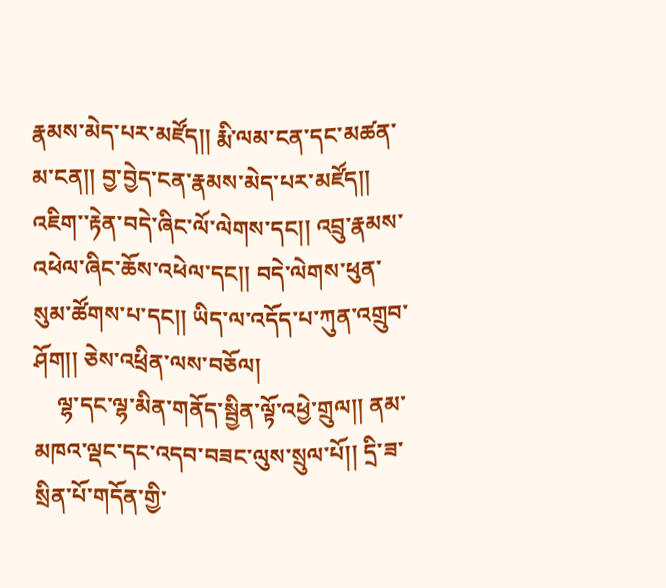རྣམས་མེད་པར་མཛོད།། རྨི་ལམ་ངན་དང་མཚན་མ་ངན།། བྱ་བྱེད་ངན་རྣམས་མེད་པར་མཛོད།། འཇིག་་རྟེན་བདེ་ཞིང་ལོ་ལེགས་དང།། འབྲུ་རྣམས་འཕེལ་ཞིང་ཆོས་འཕེལ་དང།། བདེ་ལེགས་ཕུན་སུམ་ཚོགས་པ་དང།། ཡིད་ལ་འདོད་པ་ཀུན་འགྲུབ་ཤོག།། ཅེས་འཕྲིན་ལས་བཅོལ།
    ལྷ་དང་ལྷ་མིན་གནོད་སྦྱིན་ལྟོ་འཕྱེ་གྲུལ།། ནམ་མཁའ་ལྡང་དང་འདབ་བཟང་ལུས་སྲུལ་པོ།། དྲི་ཟ་སྲིན་པོ་གདོན་གྱི་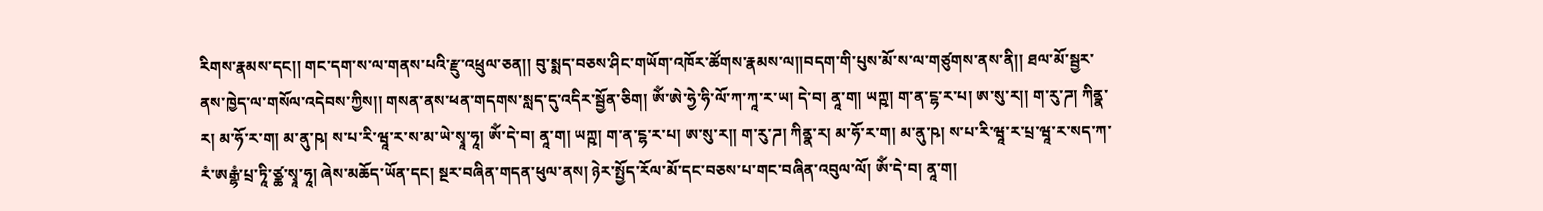རིགས་རྣམས་དང།། གང་དག་ས་ལ་གནས་པའི་རྫུ་འཕྲུལ་ཅན།། བུ་སྨད་བཅས་ཤིང་གཡོག་འཁོར་ཚོགས་རྣམས་ལ།།བདག་གི་པུས་མོ་ས་ལ་གཙུགས་ནས་ནི།། ཐལ་མོ་སྦྱར་ནས་ཁྱེད་ལ་གསོལ་འདེབས་ཀྱིས།། གསན་ནས་ཕན་གདགས་སླད་དུ་འདིར་སྦྱོན་ཅིག། ཨོཾ་ཨེ་ཧྱེ་ཧི་ལོ་ཀ་ཀཱ་ར་ཡ། དེ་བ། ནཱ་ག། ཡཀྵ། ག་ན་ངྷ་ར་པ། ཨ་སུ་ར།། ག་རུ་ཌ། ཀིནྣ་ར། མ་ཧོ་ར་ག། མ་ནུ་ཥ། ས་པ་རི་ཝཱ་ར་ས་མ་ཡེ་སྭཱ་ཧཱ། ཨོཾ་དེ་བ། ནཱ་ག། ཡཀྵ། ག་ན་ངྷ་ར་པ། ཨ་སུ་ར།། ག་རུ་ཌ། ཀིནྣ་ར། མ་ཧོ་ར་ག། མ་ནུ་ཥ། ས་པ་རི་ཝཱ་ར་པྲ་ཝཱ་ར་སད་ཀ་རཾ་ཨརྒྷཾ་པྲ་ཏཱི་ཙྪ་སྭཱ་ཧཱ། ཞེས་མཆོད་ཡོན་དང། སྔར་བཞིན་གདན་ཕུལ་ནས། ཉེར་སྤྱོད་རོལ་མོ་དང་བཅས་པ་གང་བཞིན་འབུལ་ལོ། ཨོཾ་དེ་བ། ནཱ་ག།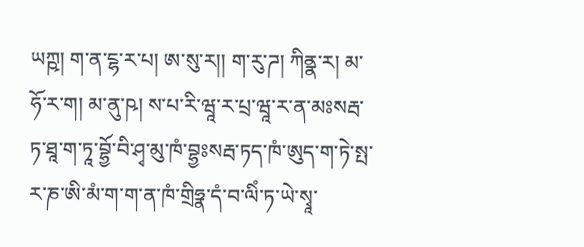ཡཀྵ། ག་ན་ངྷ་ར་པ། ཨ་སུ་ར།། ག་རུ་ཌ། ཀིནྣ་ར། མ་ཧོ་ར་ག། མ་ནུ་ཥ། ས་པ་རི་ཝཱ་ར་པྲ་ཝཱ་ར་ན་མཿསརྦ་ཏ་ཐཱ་ག་ཏཱ་བྷྱོ་བི་ཤྭ་མུ་ཁཾ་བྷྱཿསརྦ་ཏད་ཁཾ་ཨུད་ག་ཏེ་སྤ་ར་ཎ་ཨི་མཾ་ག་ག་ན་ཁཾ་གྲིཧྣ་དཾ་བ་ལིཾ་ཏ་ཡེ་སྭཱ་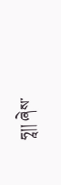ཧཱ།། ཞེས་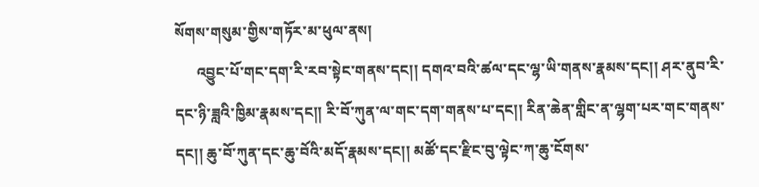སོགས་གསུམ་གྱིས་གཏོར་མ་ཕུལ་ནས།
      འབྱུང་པོ་གང་དག་རི་རབ་སྟེང་གནས་དང།། དགའ་བའི་ཚལ་དང་ལྷ་ཡི་གནས་རྣམས་དང།། ཤར་ནུབ་རི་དང་ཉི་ཟླའི་ཁྱིམ་རྣམས་དང།། རི་བོ་ཀུན་ལ་གང་དག་གནས་པ་དང།། རིན་ཆེན་གླིང་ན་ལྷག་པར་གང་གནས་དང།། ཆུ་བོ་ཀུན་དང་ཆུ་བོའི་མདོ་རྣམས་དང།། མཚོ་དང་རྫིང་བུ་ལྟེང་ཀ་ཆུ་ངོགས་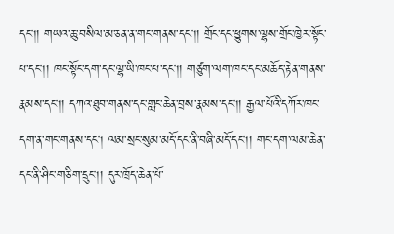དང།། གཡའ་ཆུ་བསིལ་མ་ཅན་ན་གང་གནས་དང།། གྲོང་དང་ཕྱུགས་ལྷས་གྲོང་ཁྱེར་སྟོང་པ་དང།། ཁང་སྟོང་དག་དང་ལྷ་ཡི་ཁང་པ་དང།། གཙུག་ལག་ཁང་དང་མཆོད་རྟེན་གནས་རྣམས་དང།། དཀའ་ཐུབ་གནས་དང་གླང་ཆེན་བྲས་རྣམས་དང།། རྒྱལ་པོའི་དཀོར་ཁང་དག་ན་གང་གནས་དང། ལམ་སྲང་སུམ་མདོ་དང་ནི་བཞི་མདོ་དང།། གང་དག་ལམ་ཆེན་དང་ནི་ཤིང་གཅིག་དྲུང།། དུར་ཁྲོད་ཆེན་པོ་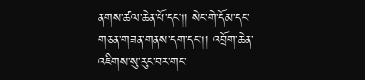ནགས་ཚལ་ཆེན་པོ་དང།། སེང་གེ་དོམ་དང་གཅན་གཟན་གནས་དག་དང།། འབྲོག་ཆེན་འཇིགས་སུ་རུང་བར་གང་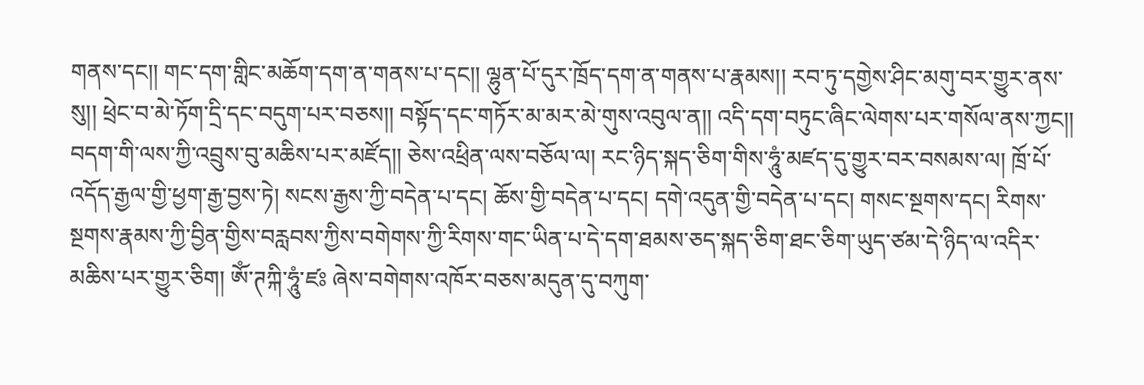གནས་དང།། གང་དག་གླིང་མཆོག་དག་ན་གནས་པ་དང།། ལྷུན་པོ་དུར་ཁྲོད་དག་ན་གནས་པ་རྣམས།། རབ་ཏུ་དགྱེས་ཤིང་མགུ་བར་གྱུར་ནས་སུ།། ཕྲེང་བ་མེ་ཏོག་དྲི་དང་བདུག་པར་བཅས།། བསྟོད་དང་གཏོར་མ་མར་མེ་གུས་འབུལ་ན།། འདི་དག་བཏུང་ཞིང་ལེགས་པར་གསོལ་ནས་ཀྱང།། བདག་གི་ལས་ཀྱི་འབྲུས་བུ་མཆིས་པར་མཛོད།། ཅེས་འཕྲིན་ལས་བཅོལ་ལ། རང་ཉིད་སྐད་ཅིག་གིས་ཧཱུཾ་མཛད་དུ་གྱུར་བར་བསམས་ལ། ཁྲོ་པོ་འདོད་རྒྱལ་གྱི་ཕྱག་རྒྱ་བྱས་ཏེ། སངས་རྒྱས་ཀྱི་བདེན་པ་དང། ཆོས་གྱི་བདེན་པ་དང། དགེ་འདུན་གྱི་བདེན་པ་དང། གསང་སྔགས་དང། རིགས་སྔགས་རྣམས་ཀྱི་བྱིན་གྱིས་བརླབས་ཀྱིས་བགེགས་ཀྱི་རིགས་གང་ཡིན་པ་དེ་དག་ཐམས་ཅད་སྐད་ཅིག་ཐང་ཅིག་ཡུད་ཙམ་དེ་ཉིད་ལ་འདིར་མཆིས་པར་གྱུར་ཅིག། ཨོཾ་ཊཀྐི་ཧཱུཾ་ཛཿ ཞེས་བགེགས་འཁོར་བཅས་མདུན་དུ་བཀུག་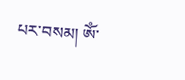པར་བསམ། ཨོཾ་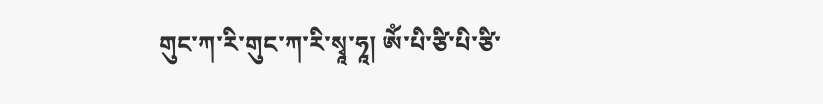གུང་ཀ་རི་གུང་ཀ་རི་སྭཱ་ཧཱ། ཨོཾ་པི་ཙི་པི་ཙི་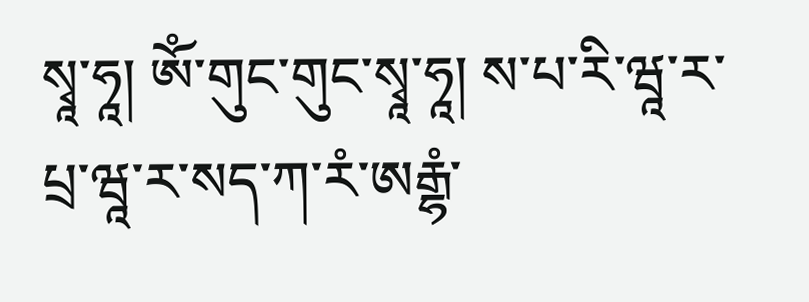སྭཱ་ཧཱ། ཨོཾ་གུང་གུང་སྭཱ་ཧཱ། ས་པ་རི་ཝཱ་ར་པྲ་ཝཱ་ར་སད་ཀ་རཾ་ཨརྒྷཾ་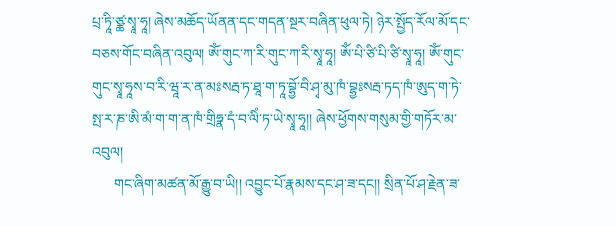པྲ་ཏཱི་ཙྪ་སྭཱ་ཧཱ། ཞེས་མཆོད་ཡོནན་དང་གདན་སྔར་བཞིན་ཕུལ་ཏེ། ཉེར་སྤྱོད་རོལ་མོ་དང་བཅས་གོང་བཞིན་འབུལ། ཨོཾ་གུང་ཀ་རི་གུང་ཀ་རི་སྭཱ་ཧཱ། ཨོཾ་པི་ཙི་པི་ཙི་སྭཱ་ཧཱ། ཨོཾ་གུང་གུང་སྭཱ་ཧཱས་བ་རི་ཝཱ་ར་ན་མཿསརྦ་ཏ་ཐཱ་ག་ཏཱ་བྷྱོ་བི་ཤྭ་མུ་ཁཾ་བྷྱཿསརྦ་ཏད་ཁཾ་ཨུད་ག་ཏེ་སྤ་ར་ཎ་ཨི་མཾ་ག་ག་ན་ཁཾ་གྲིཧྣ་དཾ་བ་ལིཾ་ཏ་ཡེ་སྭཱ་ཧཱ།། ཞེས་ཕྱོགས་གསུམ་གྱི་གཏོར་མ་འབུལ།
      གང་ཞིག་མཚན་མོ་རྒྱུ་བ་ཡི།། འབྱུང་པོ་རྣམས་དང་ཤ་ཟ་དང།། སྲིན་པོ་ཤ་རྗེན་ཟ་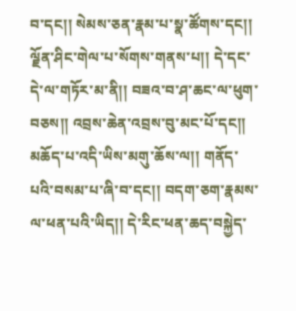བ་དང།། སེམས་ཅན་རྣམ་པ་སྣ་ཚོགས་དང།། ལྗོན་ཤིང་གེལ་པ་སོགས་གནས་པ།། དེ་དང་དེ་ལ་གཏོར་མ་ནི།། བཟའ་བ་ཤ་ཆང་ལ་ཕུག་བཅས།། འབྲས་ཆེན་འབྲས་བུ་མང་པོ་དང།། མཆོད་པ་འདི་ཡིས་མགུ་ཆོས་ལ།། གནོད་པའི་བསམ་པ་ཞི་བ་དང།། བདག་ཅག་རྣམས་ལ་ཕན་པའི་ཡིད།། དེ་རིང་ཕན་ཆད་བསྐྱེད་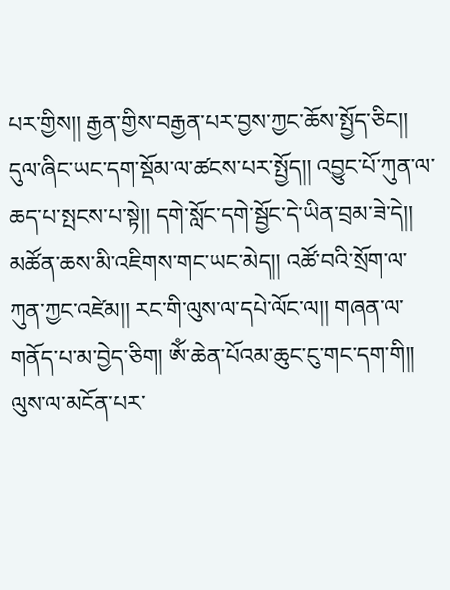པར་གྱིས།། རྒྱན་གྱིས་བརྒྱན་པར་བྱས་ཀྱང་ཆོས་སྤྱོད་ཅིང།། དུལ་ཞིང་ཡང་དག་སྡོམ་ལ་ཚངས་པར་སྤྱོད།། འབྱུང་པོ་ཀུན་ལ་ཆད་པ་སྤངས་པ་སྟེ།། དགེ་སློང་དགེ་སྦྱོང་དེ་ཡིན་བྲམ་ཟེ་དེ།། མཚོན་ཆས་མི་འཇིགས་གང་ཡང་མེད།། འཚོ་བའི་སྲོག་ལ་ཀུན་ཀྱང་འཛེམ།། རང་གི་ལུས་ལ་དཔེ་ལོང་ལ།། གཞན་ལ་གནོད་པ་མ་བྱེད་ཅིག། ཨོཾ་ཆེན་པོའམ་ཆུང་ངུ་གང་དག་གི།། ལུས་ལ་མངོན་པར་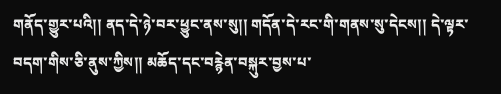གནོད་གྱུར་པའི།། ནད་དེ་ཉེ་བར་ཕྱུང་ནས་སུ།། གདོན་དེ་རང་གི་གནས་སུ་དེངས།། དེ་ལྟར་བདག་གིས་ཅི་ནུས་ཀྱིས།། མཆོད་དང་བརྙེན་བསྐུར་བྱས་པ་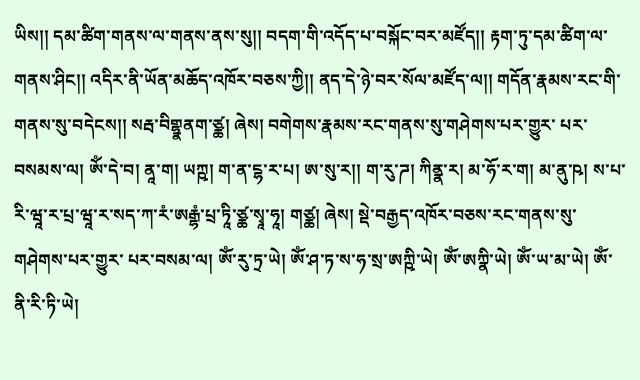ཡིས།། དམ་ཚིག་གནས་ལ་གནས་ནས་སུ།། བདག་གི་འདོད་པ་བསྐོང་བར་མཛོད།། རྟག་ཏུ་དམ་ཚིག་ལ་གནས་ཤིང།། འདིར་ནི་ཡོན་མཆོད་འཁོར་བཅས་ཀྱི།། ནད་དེ་ཉེ་བར་སོལ་མཛོད་ལ།། གདོན་རྣམས་རང་གི་གནས་སུ་བདེངས།། སརྦ་བིགྷྣནག་ཙྪ། ཞེས། བགེགས་རྣམས་རང་གནས་སུ་གཤེགས་པར་གྱུར་ པར་བསམས་ལ། ཨོཾ་དེ་བ། ནཱ་ག། ཡཀྵ། ག་ན་ངྷ་ར་པ། ཨ་སུ་ར།། ག་རུ་ཌ། ཀིནྣ་ར། མ་ཧོ་ར་ག། མ་ནུ་ཥ། ས་པ་རི་ཝཱ་ར་པྲ་ཝཱ་ར་སད་ཀ་རཾ་ཨརྒྷཾ་པྲ་ཏཱི་ཙྪ་སྭཱ་ཧཱ། གཙྪ། ཞེས། སྡེ་བརྒྱད་འཁོར་བཅས་རང་གནས་སུ་གཤེགས་པར་གྱུར་ པར་བསམ་ལ། ཨོཾ་རུ་ཏྲ་ཡེ། ཨོཾ་ཤ་ཏ་ས་ཧ་སྲ་ཨཀྵི་ཡེ། ཨོཾ་ཨཀྣི་ཡེ། ཨོཾ་ཡ་མ་ཡེ། ཨོཾ་ནི་རི་ཏི་ཡེ།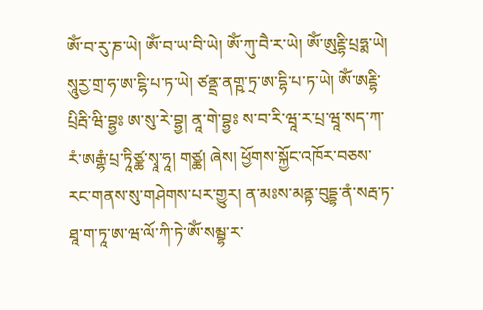ཨོཾ་བ་རུ་ཎ་ཡེ། ཨོཾ་བ་ཡ་བི་ཡེ། ཨོཾ་ཀུ་བཻ་ར་ཡེ། ཨོཾ་ཨུརྡྷི་པྲཧྨ་ཡེ། སཱུརྱ་གྲ་ཧ་ཨ་ངྷི་པ་ཏ་ཡེ། ཙནྡྲ་ནགྵ་ཏྲ་ཨ་དྷི་པ་ཏ་ཡེ། ཨོཾ་ཨརྡྷི་པྲིརྦི་ཝི་བྷྱཿ ཨ་སུ་རེ་བྷྱ། ནཱ་གེ་བྷྱཿ ས་བ་རི་ཝཱ་ར་པྲ་ཝཱ་སད་ཀ་རཾ་ཨརྒྷཾ་པྲ་ཏཱིཙྪ་སྭཱ་ཧཱ། གཙྪ། ཞེས། ཕྱོགས་སྐྱོང་འཁོར་བཅས་རང་གནས་སུ་གཤེགས་པར་གྱུར། ན་མཿས་མནྟ་བུདྡྷ་ནཾ་སརྦ་ཏ་ཐཱ་ག་ཏཱ་ཨ་ཝ་ལོ་ཀི་ཏེ་ཨོཾ་སམྦྷ་ར་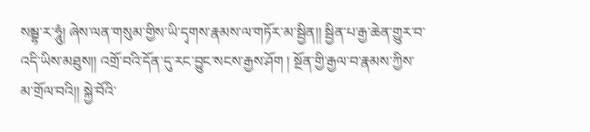སམྦྷ་ར་ཧཱུཾ། ཞེས་ལན་གསུམ་གྱིས་ཡི་དྭགས་རྣམས་ལ་གཏོར་མ་སྦྱིན།། སྦྱིན་པ་རྒྱ་ཆེན་གྱུར་བ་འདི་ཡིས་མཐུས།། འགྲོ་བའི་དོན་དུ་རང་བྱུང་སངས་རྒྱས་ཤོག ། སྔོན་གྱི་རྒྱལ་བ་རྣམས་ཀྱིས་མ་གྲོལ་བའི།། སྐྱེ་བོའི་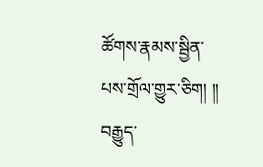ཚོགས་རྣམས་སྦྱིན་པས་གྲོལ་གྱུར་ཅིག། །།
བརྒྱུད་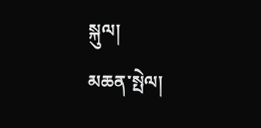སྐུལ།
མཆན་སྤེལ།